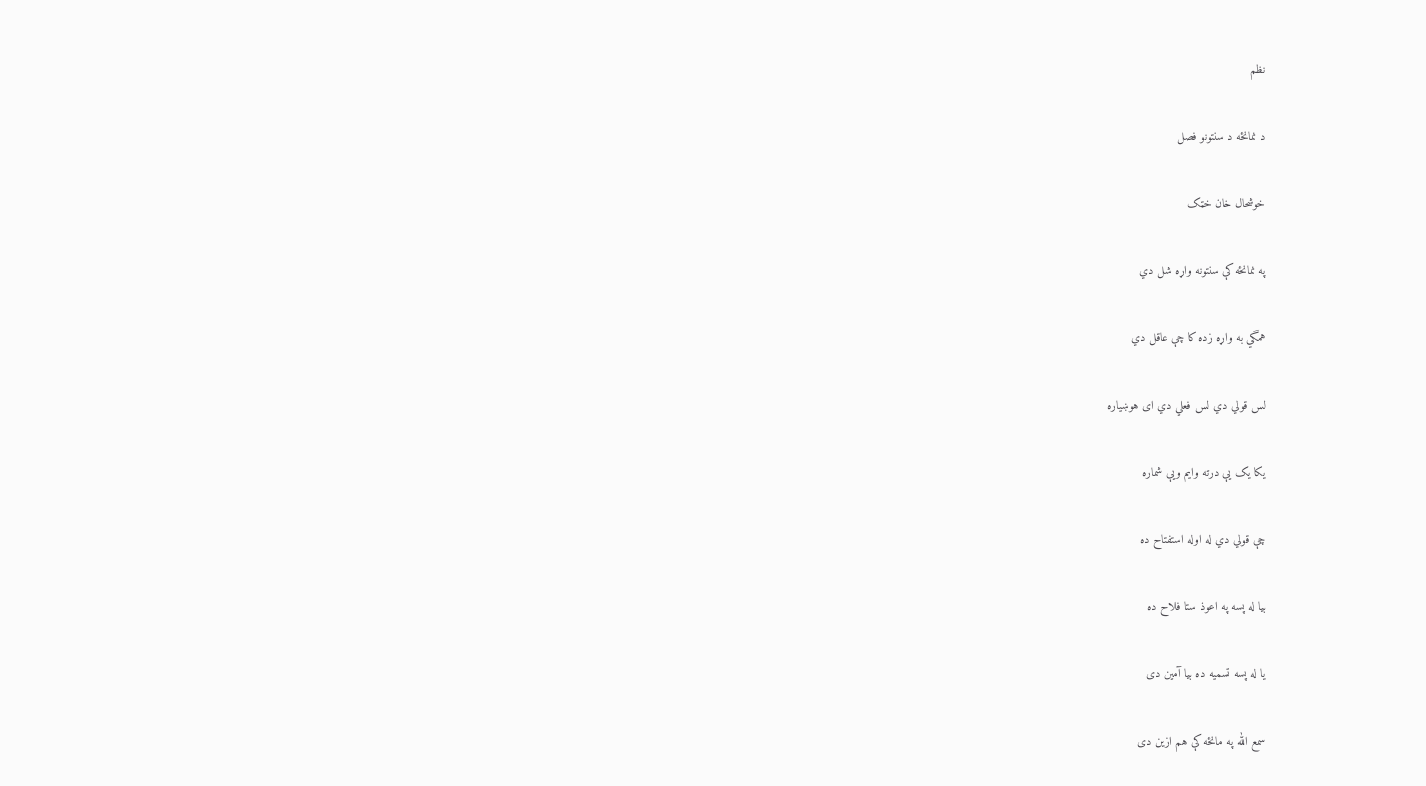نظم

د نمانځه د سنتونو فصل

خوشحال خان خټک

په نمانځه کې سنتونه واړه شل دي

همگي به واړه زده کا چې عاقل دي

لس قولي دي لس فعلي دي ای هوښياره

يکا يک يې درته وايم ويې شماره

چې قولي دي له اوله استفتاح ده

بيا له پسه په اعوذ ستا فلاح ده

يا له پسه تسميه ده بيا آمين دی

سمع الله په مانځه کې هم ازين دی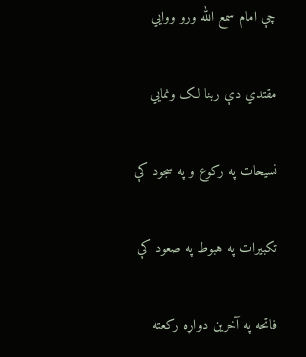چې امام سمع الله ورو ووايي

مقتدي دې ربنا لک ونمايي

نسيحات په رکوع و په سجود کې

تکبيرات په هبوط په صعود کې

فاتحه په آخرين دواړه رکعته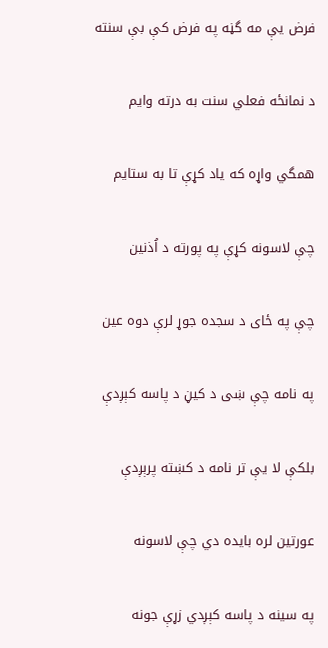فرض يې مه گڼه په فرض کې بې سنته

د نمانځه فعلي سنت به درته وايم

همگي واړه که ياد کړې تا به ستايم

چې لاسونه کړې په پورته د اُذنين

چې په ځای د سجده جوړ لرې دوه عين

په نامه چې ښی د کيڼ د پاسه کېږدې

بلکې لا يې تر نامه د کښته پرېږدې

عورتين لره بايده دي چې لاسونه

په سينه د پاسه کېږدي زړې جونه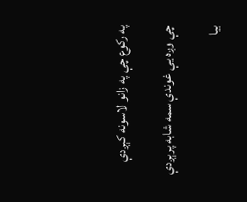په رکوع چې په زانو لاسونه کېږدې

چې وږه يې غوندې سمه شابه پرېږدې

بيا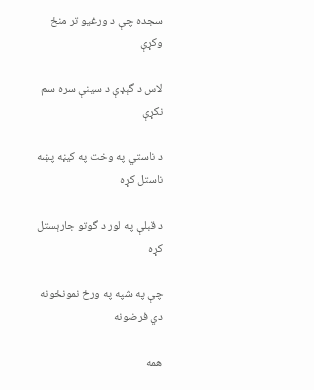سجده چې د ورغيو تر منځ وکړې

لاس د گېډې د سينې سره سم نکړې

د ناستي په وخت په کيڼه پښه ناستل کړه

د قبلې په لور د گوتو جارېستل کړه

چې په شپه په ورځ نمونځونه دي فرضونه

همه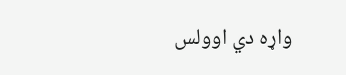واړه دي اوولس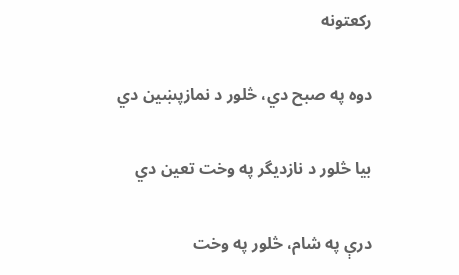رکعتونه

دوه په صبح دي، څلور د نمازپښين دي

بيا څلور د نازديگر په وخت تعين دي

درې په شام، څلور په وخت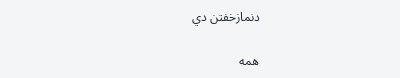دنمازخفتن دي

همه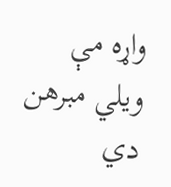واړه مې ويلي مبرهن دي